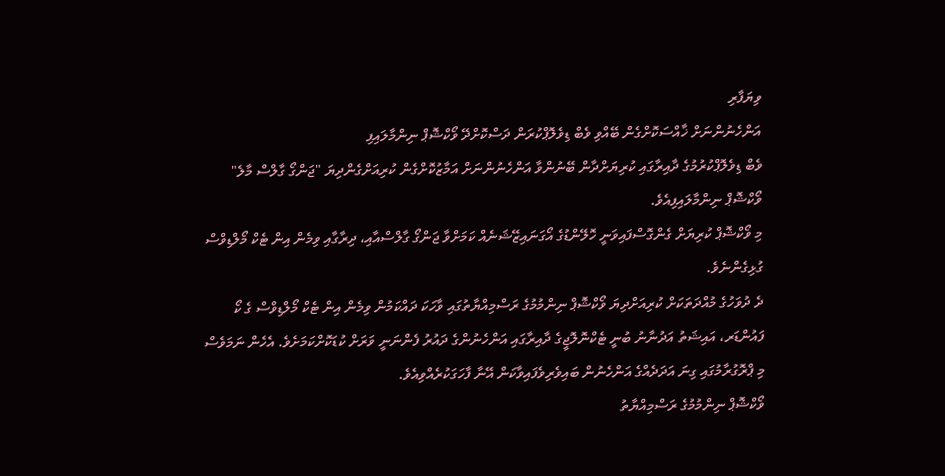ވިޔަފާރި
އަންހެނުންނަށް ޚާއްސަކޮށްގެން ބޭއްވި ވެބް ޑިވެލޮޕްކުރަން ދަސްކޮށްދޭ ވޯކްޝޮޕް ނިންމާލައިފި
ވެބް ޑިވެލޮޕްކުރުމުގެ ދާއިރާގައި ކުރިޔަށްދާން ބޭނުންވާ އަންހެނުންނަށް އަމާޒުކޮށްގެން ކުރިއަށްގެންދިޔަ "ޖަންގޯ ގާލްސް މާލެ" ވޯކްޝޮޕް ނިންމާލައިފިއެވެ.
މި ވޯކްޝޮޕް ކުރިޔަށް ގެންގޮސްފައިވަނީ ހޮލޭންޑުގެ އޯގަނައިޒޭޝަނެއް ކަމަށްވާ ޖަންގޯ ގާލްސްއާއި، ދިރާގާއި ވިމެން އިން ޓެކް މޯލްޑިވްސް ގުޅިގެންނެވެ.
ދެ ދުވަހުގެ މުއްދަތަކަށް ކުރިއަށްދިޔަ ވޯކްޝޮޕް ނިންމުމުގެ ރަސްމިއްޔާތުގައި ވާހަކަ ދައްކަމުން ވިމެން އިން ޓެކް މޯލްޑިވްސް ގެ ކޯ ފައުންޑަރ، އައިޝަތު އަދުނާނު ބުނީ ޓެކްނޮލޮޖީގެ ދާއިރާގައި އަންހެނުންގެ ދައުރު ފެންނަނީ ވަރަށް ކުޑަކޮށްކަމަށެވެ. އެހެން ނަމަވެސް މި ޕްރޮގުރާމުގައި ގިނަ އަދަދެއްގެ އަންހެނުން ބައިވެރިވެފައިވާކަން އޭނާ ފާހަގަކުރެއްވިއެވެ.
ވޯކްޝޮޕް ނިންމުމުގެ ރަސްމިއްޔާތު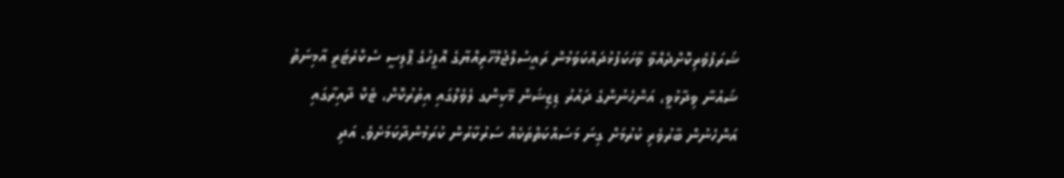ޝަރަފުވެރިކޮށްދެއްވާ ވާހަކަފުޅުދައްކަވަމުން ރައީސުލްޖުމްހޫރިއްޔާގެ އޮފީހުގެ ޕޮލިސީ ސެކްރެޓަރީ އާމިނަތު ޝައުނާ ވިދާޅުވީ، އަންހެނުންގެ ދައުރު ޑިޒިޝަން މޭކިންގ ލެވެލްގައި އިތުރުކޮށް، ޓެކް ދާއިރާގައި އަންހެނުން ބާރުވެރި ކުރުމަށް ގިނަ މަސައްކަތްތަކެއް ސަރުކާރުން ކުރަމުންދާކަމަށެވެ. އަދި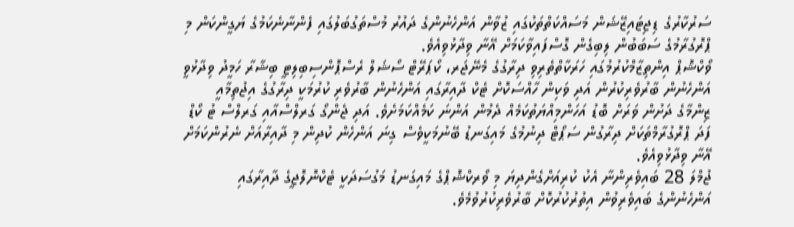ސަރުކާރުގެ ޑިޖިޓައިޒޭޝަން މަސައްކަތްތަކުގައި ޒުވާން އަންހެނުންގެ ދައުރު މުސްތަގުބަލުގައި ފެންނާނެކަމުގެ ޔަގީންކަން މި ޕްރޮގުރާމުގެ ސަބަބުން ލިބިގެން ގޮސްފައިވާކަމަށް އޭނާ ވިދާޅުވިއެވެ.
ވޯކްޝޮޕް އިންތިޒާމްކުރުމުގައި ހަރަކާތްތެރިވި ދިރާގުގެ މެނޭޖަރ، ކޯޕަރޭޓް ސޯޝަލް ރެސްޕޮންސިބިލިޓީ ބިޝާރާ ހަމީދު ވިދާޅުވީ އަންހެނުން ބާރުވެރިކުރުން އަދި ވަކިން ހާއްސަކޮށް ޓެކް ދާއިރާގައި އަންހެނުން ބާރުވެރި ކުރުމަކީ ދިރާގުގެ އިޖުތިމާއީ ޒިންމާގެ ދަށުން ވަރަށް ބޮޑު އަހަންމިއްޔަތުކަމެއް ދެމުން އަންނަ ކަމެއްކަމަށެވެ. އަދި ޖެންގޯ ގަރލްސްއާއި ގަރލްސް ޓު ކޯޑް ފަދަ ޕްރޮގުރާމްތަކަށް ދިރާގުން ސަޕޯޓް ދިނުމުގެ މައިގަނޑު ބޭނުމަކީވެސް ގިނަ އަންހެން ކުދިން މި ދާއިރާއަށް ނެރުންކަމަށް އޭނާ ވިދާޅުވިއެވެ.
ޖުމްލަ 28 ބައިވެރިންނާ އެކު ކުރިއަށްގެންދިޔަ މި ވޯރކްޝޮޕްގެ މައިގަނޑު މަގުސަދަކީ ޓެކްނޮލޮޖީގެ ދާއިރާގައި އަންހެނުންގެ ބައިވެރިވުން އިތުރުކުރުކޮށް ބާރުވެރިކުރުވުމެވެ.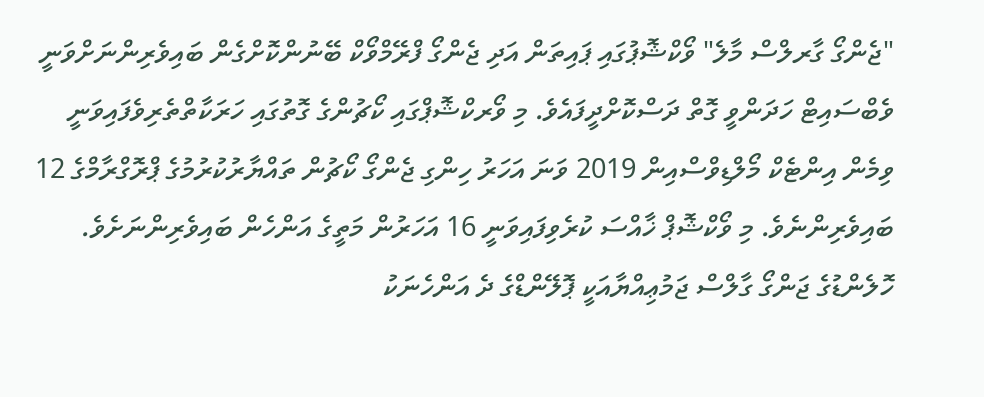"ޖެންގޯ ގާރލްސް މާލެ" ވޯކްޝޮޕުގައި ޕައިތަން އަދި ޖެންގޯ ފްރޭމްވޯކް ބޭނުންކޮށްގެން ބައިވެރިންނަށްވަނީ ވެބްސައިޓް ހަދަންވީ ގޮތް ދަސްކޮށްދީފައެވެ. މި ވޯރކްޝޮޕްގައި ކޯޗުންގެ ގޮތުގައި ހަރަކާތްތެރިވެފައިވަނީ ވިމެން އިންޓެކް މޯލްޑިވްސްއިން 2019 ވަނަ އަހަރު ހިންގި ޖެންގޯ ކޯޗުން ތައްޔާރުކުރުމުގެ ޕްރޮގްރާމްގެ 12 ބައިވެރިންނެވެ. މި ވޯކްޝޮޕް ޚާއްސަ ކުރެވިފައިވަނީ 16 އަހަރުން މަތީގެ އަންހެން ބައިވެރިންނަށެވެ.
ހޮލެންޑުގެ ޖަންގޯ ގާލްސް ޖަމުޢިއްޔާއަކީ ޕޮލޭންޑްގެ ދެ އަންހެނަކު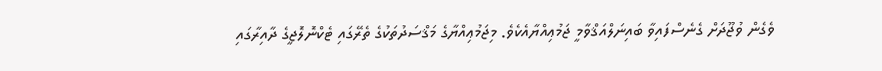ވެގެން ވުޖޫދަށް ގެނެސްފައިވާ ބައިނަލްއަޤްވާމީ ޖަމުޢިއްޔާއެކެވެ. މިޖަމުޢިއްޔާގެ މަޤްސަދުތަކުގެ ތެރޭގައި ޓެކްނޮލޮޖީގެ ދާއިރާގައި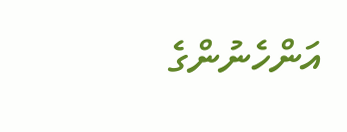އަންހެނުންގެ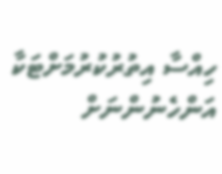ހިއްސާ އިތުރުކުރުމަށްޓަކާ އަންހެނުންނަށް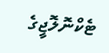ޓެކްނޮލޮޖީގެ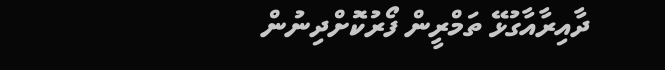ދާއިރާއާގުޅޭ ތަމްރީން ފޯރުކޮށްދިނުން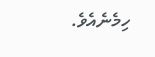ހިމެނެއެވެ.